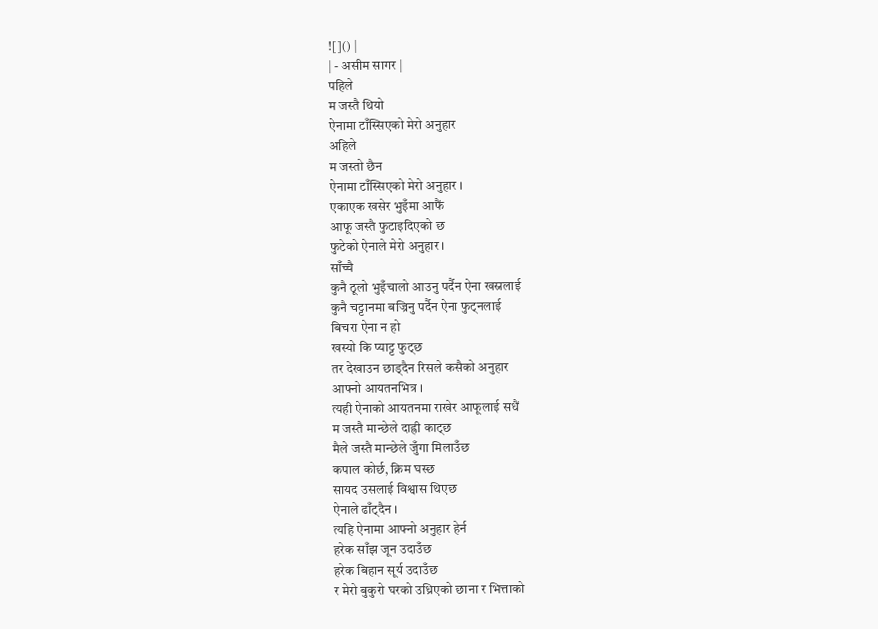![]() |
| - असीम सागर |
पहिले
म जस्तै थियो
ऐनामा टाँस्सिएको मेरो अनुहार
अहिले
म जस्तो छैन
ऐनामा टाँस्सिएको मेरो अनुहार ।
एकाएक खसेर भुइँमा आफैं
आफू जस्तै फुटाइदिएको छ
फुटेको ऐनाले मेरो अनुहार ।
साँच्चै
कुनै ठूलो भुइँचालो आउनु पर्दैन ऐना खस्नलाई
कुनै चट्टानमा बज्रिनु पर्दैन ऐना फुट्नलाई
बिचरा ऐना न हो
खस्यो कि प्याट्ट फुट्छ
तर देखाउन छाड्दैन रिसले कसैको अनुहार
आफ्नो आयतनभित्र ।
त्यही ऐनाको आयतनमा राखेर आफूलाई सधैं
म जस्तै मान्छेले दाह्री काट्छ
मैले जस्तै मान्छेले जुँगा मिलाउँछ
कपाल कोर्छ, क्रिम घस्छ
सायद उसलाई विश्वास थिएछ
ऐनाले ढाँट्दैन ।
त्यहि ऐनामा आफ्नो अनुहार हेर्न
हरेक साँझ जून उदाउँछ
हरेक बिहान सूर्य उदाउँछ
र मेरो बुकुरो घरको उध्रिएको छाना र भित्ताको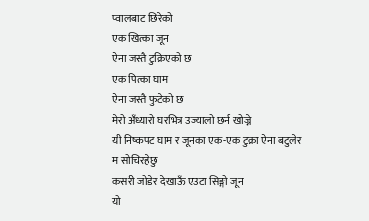प्वालबाट छिरेको
एक खित्का जून
ऐना जस्तै टुक्रिएको छ
एक पित्का घाम
ऐना जस्तै फुटेको छ
मेरो अँध्यारो घरभित्र उज्यालो छर्न खोज्ने
यी निष्कपट घाम र जूनका एक-एक टुक्रा ऐना बटुलेर
म सोचिरहेछु
कसरी जोडेर देखाऊँ एउटा सिङ्गो जून
यो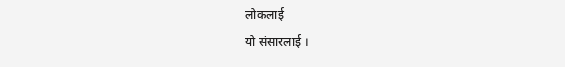लोकलाई
यो संसारलाई ।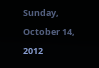Sunday, October 14, 2012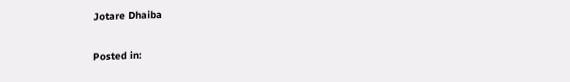Jotare Dhaiba

Posted in: